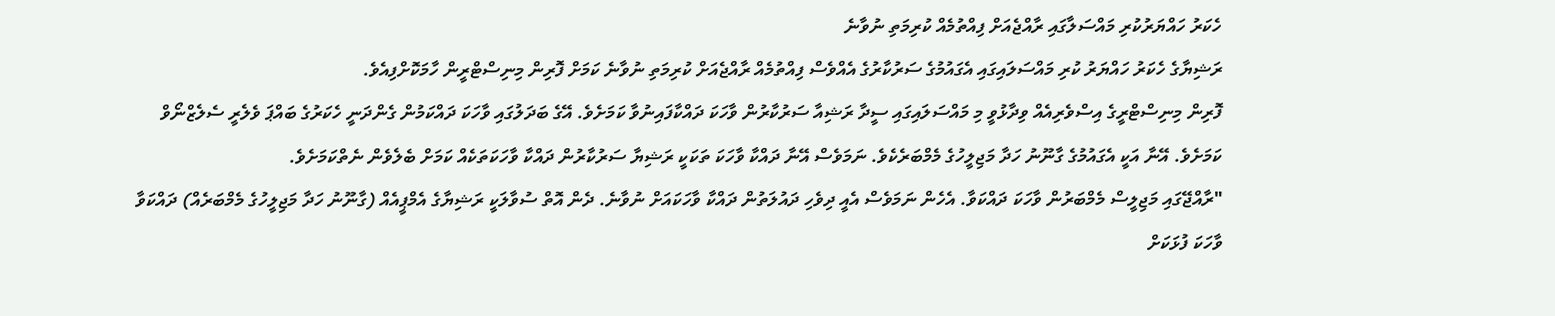ހެކަރު ހައްޔަރުކުރި މައްސަލާގައި ރާއްޖެއަށް ފިއްތުމެއް ކުރިމަތި ނުވާނެ
ރަޝިޔާގެ ހެކަރު ހައްޔަރު ކުރި މައްސަލައިގައި އެގައުމުގެ ސަރުކާރުގެ އެއްވެސް ފިއްތުމެއް ރާއްޖެއަށް ކުރިމަތި ނުވާނެ ކަމަށް ފޮރިން މިނިސްޓްރީން ހާމަކޮށްފިއެވެ.
ފޮރިން މިނިސްޓްރީގެ އިސްވެރިއެއް ވިދާޅުވީ މި މައްސަލައިގައި ސީދާ ރަޝިއާ ސަރުކާރުން ވާހަކަ ދައްކާފައިނުވާ ކަމަށެވެ. އޭގެ ބަދަލުގައި ވާހަކަ ދައްކަމުން ގެންދަނީ ހެކަރުގެ ބައްޕަ ވެލެރީ ސެލެޒްނޯވް ކަމަށެވެ. އޭނާ އަކީ އެގައުމުގެ ގާނޫނު ހަދާ މަޖިލީހުގެ މެމްބަރެކެވެ. ނަމަވެސް އޭނާ ދައްކާ ވާހަކަ ތަކަކީ ރަޝިޔާ ސަރުކާރުން ދައްކާ ވާހަކަތަކެއް ކަމަށް ބެލެވެން ނެތްކަމަށެވެ.
"ރާއްޖޭގައި މަޖިލީސް މެމްބަރުން ވާހަކަ ދައްކަވާ. އެހެން ނަމަވެސް އެއީ ދިވެހި ދައުލަތުން ދައްކާ ވާހަކައަށް ނުވާނެ. ދެން އޮތް ސުވާލަކީ ރަޝިޔާގެ އެމްޕީއެއް (ގާނޫނު ހަދާ މަޖިލީހުގެ މެމްބަރެއް) ދައްކަވާ ވާހަކަ ފުޅަކަށް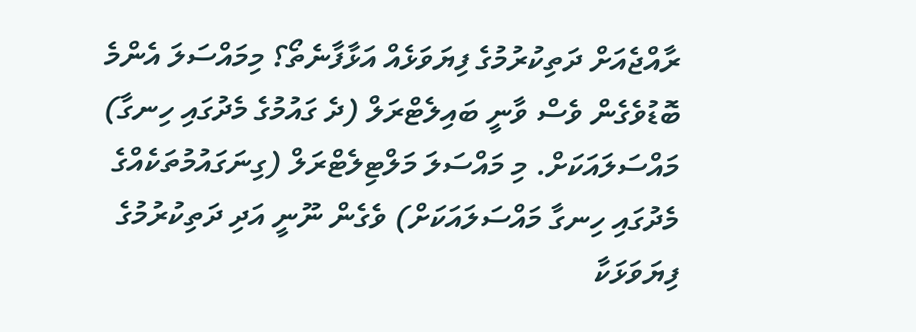ރާއްޖެއަށް ދަތިކުރުމުގެ ފިޔަވަޅެއް އަޅާފާނެތޯ؟ މިމައްސަލަ އެންމެ ބޮޑުވެގެން ވެސް ވާނީ ބައިލެޓްރަލް (ދެ ގައުމުގެ މެދުގައި ހިނގާ) މައްސަލައަކަށް. މި މައްސަލަ މަލްޓިލެޓްރަލް (ގިނަގައުމުތަކެއްގެ މެދުގައި ހިނގާ މައްސަލައަކަށް) ވެގެން ނޫނީ އަދި ދަތިކުރުމުގެ ފިޔަވަޅަކާ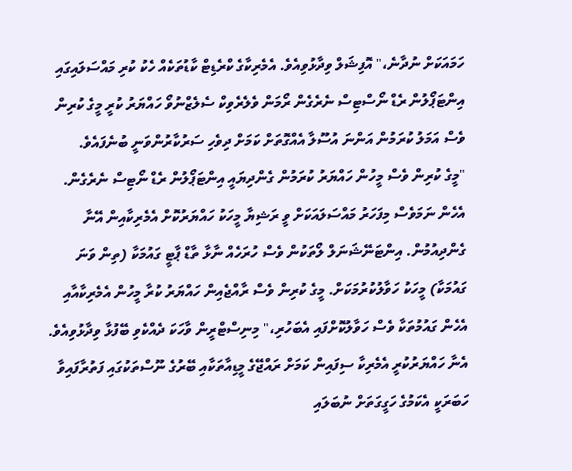ހަމައަކަށް ނުދާނެ،" އޮފިޝަލް ވިދާޅުވިއެވެ. އެމެރިކާގެ ކްރެޑިޓް ކާޑުތަކެއް ހެކު ކުރި މައްސަލައިގައި އިންޓަޕޯލުން ރެޑް ނޯސްޓިސް ނެރެގެން ރޯމަން ވެލެރެވިކް ސެލެޒްނުވޯ ހައްޔަރު ކުރީ މީގެ ކުރިން ވެސް އަމަލު ކުރަމުން އަންނަ އުސޫލާ އެއްގޮތަށް ކަމަށް ދިވެހި ސަރުކާރުންވަނީ ބުނެފައެވެ.
"މީގެ ކުރިން ވެސް މީހުން ހައްޔަރު ކުރަމުން ގެންދިޔައީ އިންޓަޕޯލުން ރެޑް ނޯޓިސް ނެރެގެން. އެހެން ނަމަވެސް މިފަހަރު މައްސަލައަކަށް ވީ ރަޝިޔާ މީހަކު ހައްޔަރުކޮށް އެމެރިކާއިން އޭނާ ގެންދިއުމުން. އިންޓަނޭޝަނަލް ލޯތަކުން ވެސް ހުރަހެއް ނާޅާ ތާޑް ޕާޓީ ގައުމަކާ (ތިން ވަނަ ގައުމަކާ) މީހަކު ހަވާލުކުރުމަކަށް. މީގެ ކުރިން ވެސް ރާއްޖެއިން ހައްޔަރު ކުރާ މީހުން އެމެރިކާއާއި އެހެން ގައުމުތަކާ ވެސް ހަވާލުކޮށްފައި އެބަހުރި،" މިނިސްޓްރީން ވާހަކަ ދެއްކެވި ބޭފުޅާ ވިދާޅުވިއެވެ.
އެނާ ހައްޔަރުކުރީ އެމެރިކާ ސިފައިން ކަމަށް ރައްޖޭގެ މީޑިއާތަކާއި ބޭރުގެ ނޫސްތަކުގައި ފަތުރާފައިވާ ހަބަރަކީ އެކަމުގެ ހަގީގަތަށް ނުބަލައި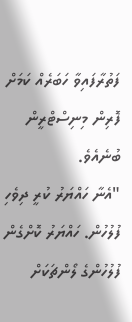ފަތުރާފައިވާ ހަބަރެއް ކަމަށް ފޮރިން މިނިސްޓްރީން ބުނެއެވެ.
"އެނާ ހައްޔަރު ކުރީ ދިވެހި ފުލުހުން. ހައްޔަރު ކޮށްގެން ފުލުހުންގެ ލޯންޗަކަށް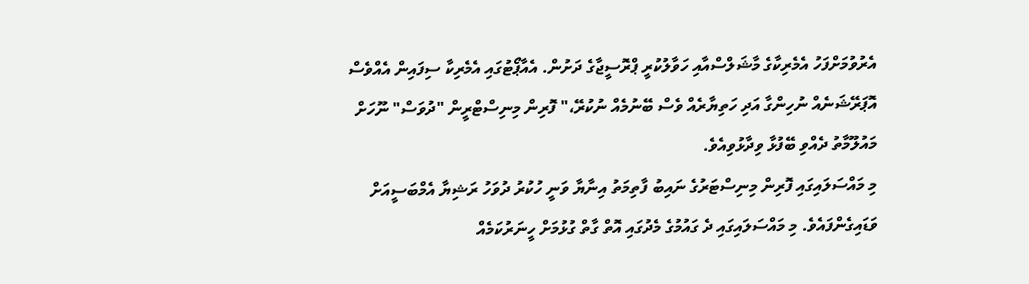އެރުވުމަށްފަހު އެމެރިކާގެ މާޝަލްސްއާއި ހަވާލުކުރީ ޕްރޮސީޖާގެ ދަށުން. އެއާޕޯޓުގައި އެމެރިކާ ސިފައިން އެއްވެސް އޮޕަރޭޝަނެއް ނުހިންގާ އަދި ހަތިޔާރެއް ވެސް ބޭނުމެއް ނުކުރޭ،" ފޮރިން މިނިސްޓްރީން "ދުވަސް" ނޫހަށް މައުލޫމާތު ދެއްވި ބޭފުޅާ ވިދާޅުވިއެވެ.
މި މައްސަލައިގައި ފޮރިން މިނިސްޓަރުގެ ނައިބު ފާތިމަތު އިނާޔާ ވަނީ ހުކުރު ދުވަހު ރަޝިޔާ އެމްބަސީއަށް ވަޑައިގެންފައެވެ. މި މައްސަލައިގައި ދެ ގައުމުގެ މެދުގައި އޮތް ގާތް ގުޅުމަށް ހީނަރުކަމެއް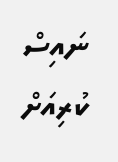ނައިސް ކުރިއަށް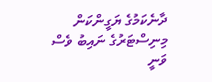ދާނެކަމުގެ ޔަގީންކަން މިނިސްޓަރުގެ ނައިބު ވެސް ވަނީ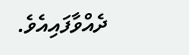ދެއްވާފައިއެވެ.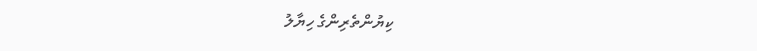ކިޔުންތެރިންގެ ހިޔާލު